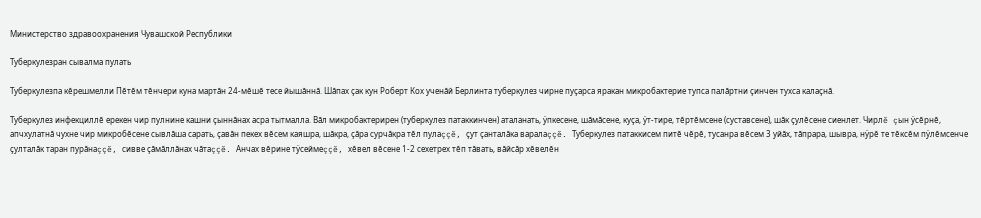Министерство здравоохранения Чувашской Республики

Туберкулезран сывалма пулать

Туберкулезпа кĕрешмелли Пĕтĕм тĕнчери куна мартăн 24-мĕшĕ тесе йышăннă. Шăпах çак кун Роберт Кох ученăй Берлинта туберкулез чирне пуçарса яракан микробактерие тупса палăртни çинчен тухса калаçнă.

Туберкулез инфекциллĕ ерекен чир пулнине кашни çыннăнах асра тытмалла. Вăл микробактерирен (туберкулез патаккинчен) аталанать, ÿпкесене, шăмăсене, куçа, ÿт-тире, тĕртĕмсене (суставсене), шăк çулĕсене сиенлет. Чирлĕ çын ÿсĕрнĕ, апчхулатнă чухне чир микробĕсене сывлăша сарать, çавăн пекех вĕсем каяшра, шăкра, çăра сурчăкра тĕл пулаççĕ, çут çанталăка варалаççĕ. Туберкулез патаккисем питĕ чĕрĕ, тусанра вĕсем 3 уйăх, тăпрара, шывра, нÿрĕ те тĕксĕм пÿлĕмсенче çулталăк таран пурăнаççĕ, сивве çăмăллăнах чăтаççĕ. Анчах вĕрине тÿсеймеççĕ, хĕвел вĕсене 1-2 сехетрех тĕп тăвать, вăйсăр хĕвелĕн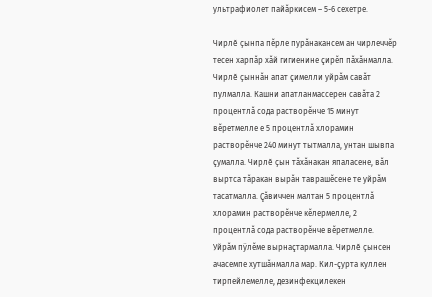ультрафиолет пайăркисем – 5-6 сехетре.

Чирлĕ çынпа пĕрле пурăнакансем ан чирлеччĕр тесен харпăр хăй гигиенине çирĕп пăхăнмалла. Чирлĕ çыннăн апат çимелли уйрăм савăт пулмалла. Кашни апатланмассерен савăта 2 процентлă сода растворĕнче 15 минут вĕретмелле е 5 процентлă хлорамин растворĕнче 240 минут тытмалла, унтан шывпа çумалла. Чирлĕ çын тăхăнакан япаласене, вăл выртса тăракан вырăн таврашĕсене те уйрăм тасатмалла. Çăвиччен малтан 5 процентлă хлорамин растворĕнче кĕлермелле, 2 процентлă сода растворĕнче вĕретмелле. Уйрăм пÿлĕме вырнаçтармалла. Чирлĕ çынсен ачасемпе хутшăнмалла мар. Кил-çурта куллен тирпейлемелле, дезинфекцилекен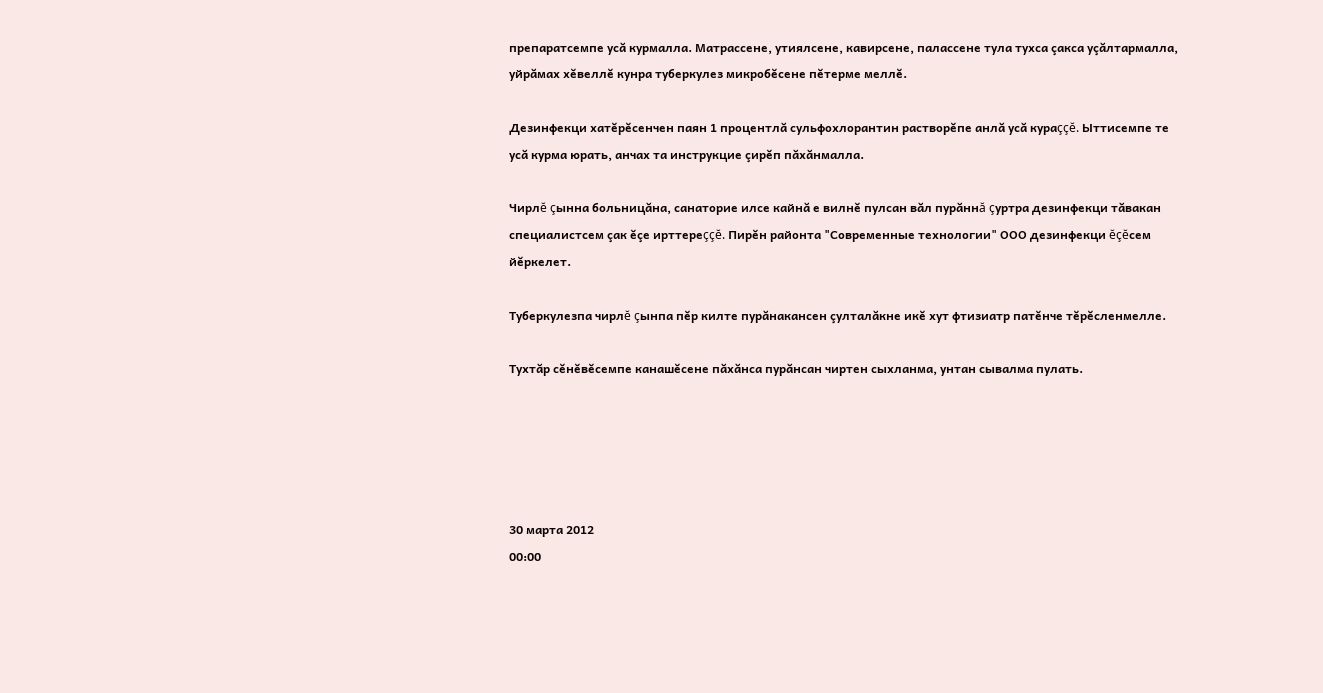препаратсемпе усă курмалла. Матрассене, утиялсене, кавирсене, палассене тула тухса çакса уçăлтармалла, уйрăмах хĕвеллĕ кунра туберкулез микробĕсене пĕтерме меллĕ.

Дезинфекци хатĕрĕсенчен паян 1 процентлă сульфохлорантин растворĕпе анлă усă кураççĕ. Ыттисемпе те усă курма юрать, анчах та инструкцие çирĕп пăхăнмалла.

Чирлĕ çынна больницăна, санаторие илсе кайнă е вилнĕ пулсан вăл пурăннă çуртра дезинфекци тăвакан специалистсем çак ĕçе ирттереççĕ. Пирĕн районта "Современные технологии" ООО дезинфекци ĕçĕсем йĕркелет.

Туберкулезпа чирлĕ çынпа пĕр килте пурăнакансен çулталăкне икĕ хут фтизиатр патĕнче тĕрĕсленмелле.

Тухтăр сĕнĕвĕсемпе канашĕсене пăхăнса пурăнсан чиртен сыхланма, унтан сывалма пулать.





30 марта 2012
00:00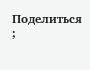Поделиться
;